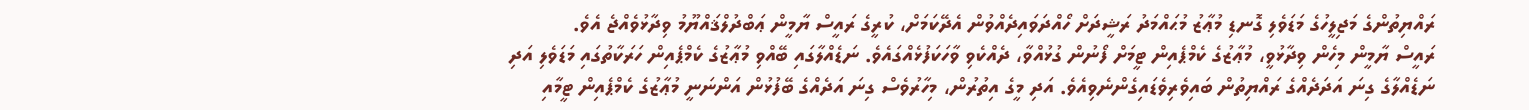ރައްޔިތުންގެ މަޖިލީހުގެ މަޑަވެލި ގޮނޑި މުޢާޒު މުޙައްމަދު ރަޝީދަށް ހޯއްދަވައިދެއްވުން އެދޭކަމަށް، ކުރީގެ ރައީސް ޔާމީން ޢަބްދުލްޤައްޔޫމު ވިދާޅުވެއްޖެ އެވެ.
ރައީސް ޔާމީން މިހެން ވިދާޅުވީ، މުޢާޒުގެ ކެމްޕެއިން ޓީމަށް ފޯނުން ގުޅުއްވާ، ދެއްކެވި ވާހަކަފުޅެއްގައެވެ. ނަޑެއްލާގައި ބޭއްވި މުޢާޒުގެ ކެމްޕެއިން ހަރަކާތުގައި މަޑަވެލި އަދި ނަޑެއްލާގެ ގިނަ އަދަދެއްގެ ރައްޔިތުން ބައިވެރިވެޑައިގެންނެވިއެވެ. އަދި މީގެ އިތުރުން، މިހާރުވެސް ގިނަ އަދެއްގެ ބޭފުޅުން އަންނަނީ މުޢާޒުގެ ކެމްޕެއިން ޓީމާއި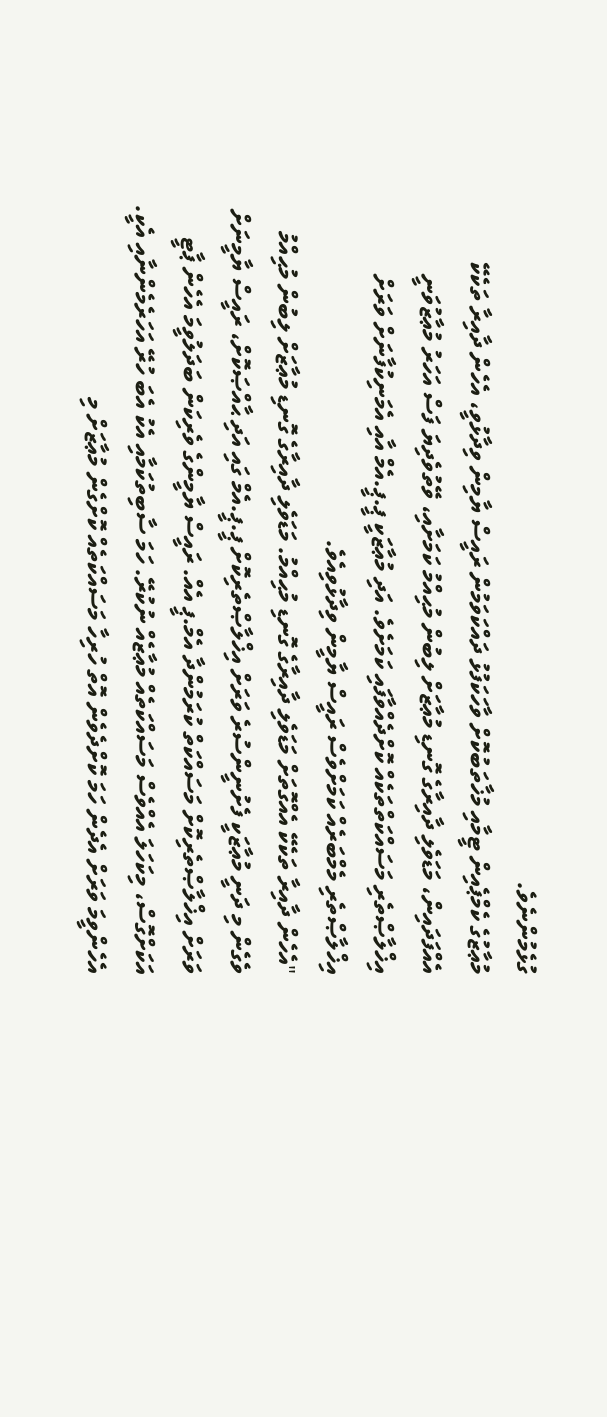ގުޅެމުންނެވެ.
މުޢާޒުގެ ކެމްޕެއިން ޓީމާއި މުޚާތަބުކޮށް ވާހަކަފުޅު ދައްކަވަމުން ރައީސް ޔާމިން ވިދާޅުވީ، އެހެން ދާއިރާ ތަކެކޭ އެއްފަދައިން، މަޑަވެލި ދާއިރާގެ ގޮނޑި މުޢާޒަށް ލިބުން މުޙިއްމު ކަމަށާއި، ވޭތުވެދިޔަ ފަސް އަހަރު މުޢާޒުވަނީ އިޚްލާޞްތެރި މަސައްކަތްތަކެއް ކޮށްދެއްވާފައި ކަމަށެވެ. އަދި މުޢާޒަކީ ޕީ.ޕީ.އެމް އާއި އެމަނިކުފާނަށް ވަރަށް އިޚްލާޞްތެރި މެމްބަރެއް ކަމަށްވެސް ރައީސް ޔާމީން ވިދާޅުވިއެވެ.
"އެހެން ދާއިރާ ތަކެކޭ އެއްގޮތަށް މަޑަވެލި ދާއިރާގެ ގޮނޑި މުޙިއްމު. މަޑަވެލި ދާއިރާގެ ގޮނޑި މުޢާޒަށް ލިބުން މުޙިއްމު ވެގެން މި ދަނީ މުޢާޒަކީ ފެށުނީންސުރެ ވަރަށް އިޚްލާޞްތެރިކޮށް ޕީ.ޕީ.އެމް ގައި އަދި ޙާއްޞަކޮށް، ރައީސް ޔާމީނަށް ވަރަށް އިޚްލާޞްތެރިކޮށް މަސައްކަތް ކުރަމުންދާ އެމް.ޕީ އެއް. ރައީސް ޔާމީންގެ ވެރިކަން ބަދަލުވީމަ އެހެން ޕާޓީ އަކަށްގޮސް، މިކަހަލަ އެއްވެސް މަސައްކަތެއް މުޢާޒެއް ނުކުރޭ. ހަމަ ސާބިތުކަމާއި އެކު އެބަ ހުރޭ އަހަރެމެންނާއި އެކީ. އެހެންވީމަ ވަރަށް އެދެން ހަމަ ކޮށްދެވެން އޮތް ހުރިހާ މަސައްކަތެއް ކޮށްގެން މުޢާޒަށް މި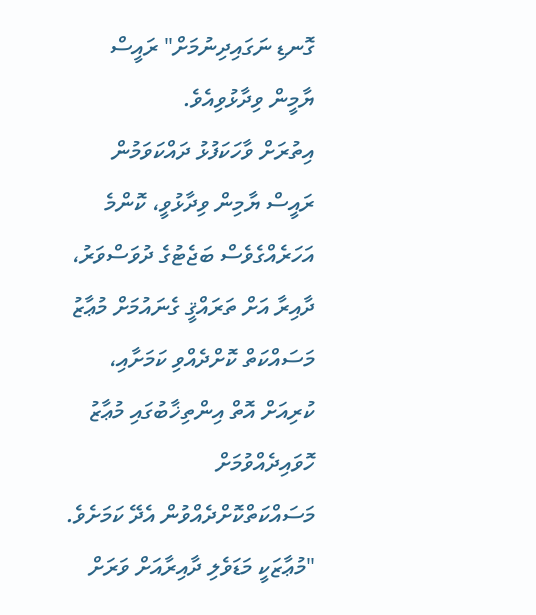ގޮނޑި ނަގައިދިނުމަށް" ރައީސް ޔާމީން ވިދާޅުވިއެވެ.
އިތުރަށް ވާހަކަފުޅު ދައްކަވަމުން ރައީސް ޔާމިން ވިދާޅުވީ، ކޮންމެ އަހަރެއްގެވެސް ބަޖެޓުގެ ދުވަސްވަރު، ދާއިރާ އަށް ތަރައްޤީ ގެނައުމަށް މުޢާޒު މަސައްކަތް ކޮށްދެއްވި ކަމަށާއި، ކުރިއަށް އޮތް އިންތިޚާބުގައި މުޢާޒު ހޮވައިދެއްވުމަށް މަސައްކަތްކޮށްދެއްވުން އެދޭ ކަމަށެވެ.
"މުޢާޒަކީ މަޑަވެލި ދާއިރާއަށް ވަރަށް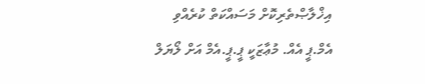އިޚްލާޞްތެރިކޮށް މަސައްކަތް ކުރެއްވި އެމް.ޕީ އެއް. މުޢާޒަކީ ޕީ.ޕީ.އެމް އަށް ލޯޔަލް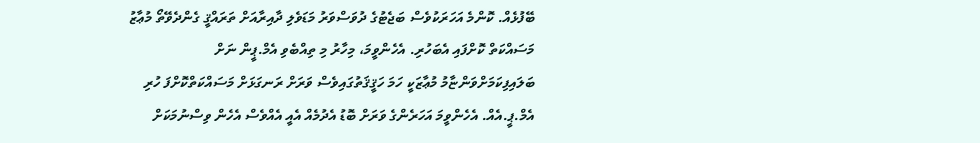ބޭފުޅެއް. ކޮންމެ އަހަރަކުވެސް ބަޖެޓުގެ ދުވަސްވަރު މަޑަވެލި ދާއިރާއަށް ތަރައްޤީ ގެންދެވޭތޯ މުޢާޒު މަސައްކަތް ކޮށްފައި އެބަހުރި. އެހެންވީމަ، މިހާރު މި ތިއްބެވި އެމް.ޕީން ނަށް ބަލައިފިކަމަށްވަންޏާމު މުޢާޒަކީ ހަމަ ހަޤީޤަތުގައިވެސް ވަރަށް ރަނގަޅަށް މަސައްކަތްކޮށްފަ ހުރި އެމް.ޕީ.އެއް. އެހެންވީމަ އަހަރެންގެ ވަރަށް ބޮޑު އެދުމެއް އެއީ އެއްވެސް އެހެން ވިސްނުމަކަށް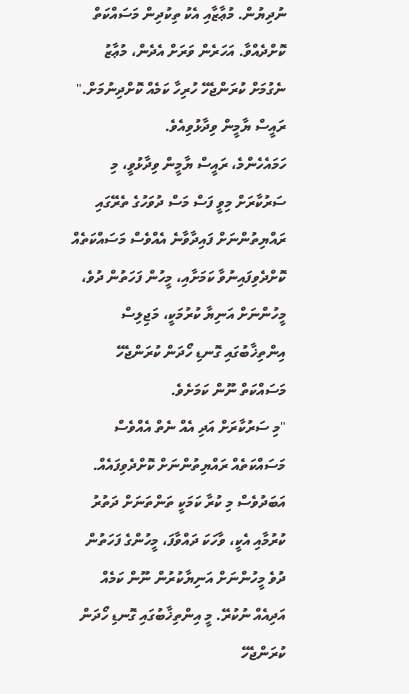ނުދިޔުން. މުޢާޒާއި އެކު ތިކުދިން މަސައްކަތް ކޮށްދެއްވާ. އަހަރެން ވަރަށް އެދެން، މުޢާޒު ނެގުމަށް ކުރަންޖެހޭ ހުރިހާ ކަމެއް ކޮށްދިނުމަށް." ރައީސް ޔާމީން ވިދާޅުވިއެވެ.
ހަމައެހެންމެ، ރައީސް ޔާމީން ވިދާޅުވީ، މި ސަރުކާރަށް މިވީ ފަސް މަސް ދުވަހުގެ ތެރޭގައި ރައްޔިތުންނަށް ފައިދާވާނެ އެއްވެސް މަސައްކަތެއް ކޮށްދެވިފައިނުވާ ކަމަށާއި، މީހުން ފަހަތުން ދުވެ، މީހުންނަށް އަނިޔާ ކުރުމަކީ، މަޖިލިސް އިންތިޚާބުގައި ގޮނޑި ހޯދަން ކުރަންޖެހޭ މަސައްކަތް ނޫން ކަމަށެވެ.
"މި ސަރުކާރަށް އަދި އެއް ނެތް އެއްވެސް މަސައްކަތެއް ރައްޔިތުންނަށް ކޮށްދެވިފައެއް. އަބަދުވެސް މި ކުރާ ކަމަކީ ތަންތަނަށް ދަތުރު ކުރުމާއި އެކީ، ވާހަކަ ދައްވާފަ، މީހުންގެ ފަހަތުން ދުވެ މީހުންނަށް އަނިޔާކުރުން ނޫން ކަމެއް އަދިއެއް ނުކުރޭ. މީ އިންތިޚާބުގައި ގޮނޑި ހޯދަން ކުރަންޖެހޭ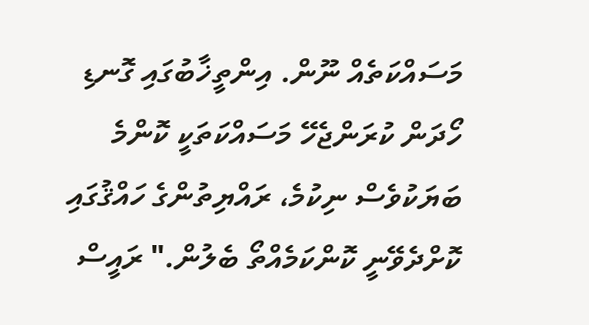މަސައްކަތެއް ނޫން. އިންތީޚާބުގައި ގޮނޑި ހޯދަން ކުރަންޖެހޭ މަސައްކަތަކީ ކޮންމެ ބަޔަކުވެސް ނިކުމެ، ރައްޔިތުންގެ ހައްޤުގައި ކޮށްދެވޭނީ ކޮންކަމެއްތޯ ބެލުން." ރައީސް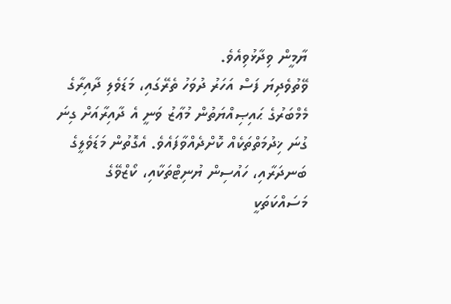ޔާމީން ވިދާޅުވިއެވެ.
ވޭތުވެދިޔަ ފަސް އަހަރު ދުވަހު ތެރޭގައި، މަޑަވެލި ދާއިރާގެ މެމްބަރުގެ ޙައިޞިއްޔަތުން މުޢާޒު ވަނީ އެ ދާއިރާއަށް ގިނަ ގުނަ ޚިދުމަތްތަކެއް ކޮށްދެއްވާފައެވެ. އެގޮތުން މަޑަވެލީގެ ބަނދަރާއި، ހައުސިން ޔުނިޓްތަކާއި، ކޯޒްވޭގެ މަސައްކަތަކީ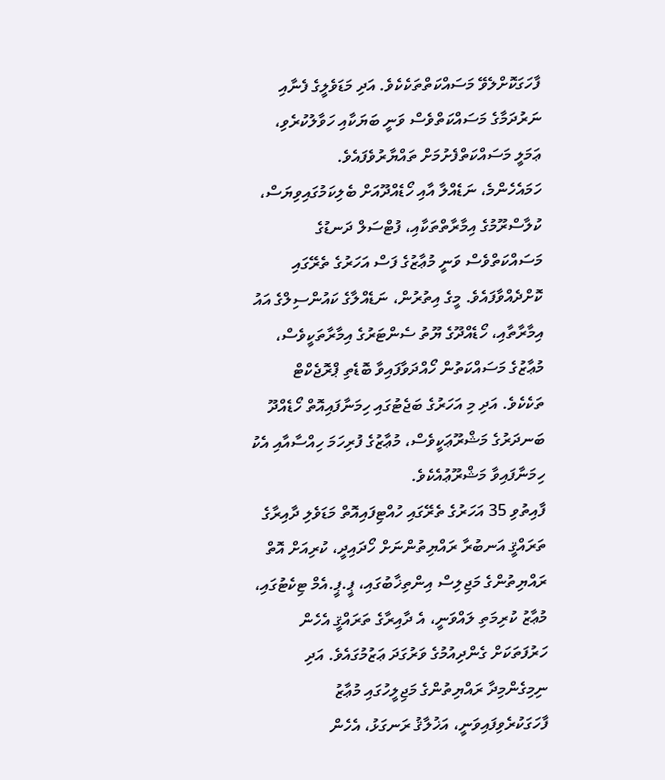ފާހަގަކޮށްލެވޭ މަސައްކަތްތަކެކެވެ. އަދި މަޑަވެލީގެ ފެނާއި ނަރުދަމާގެ މަސައްކަތްވެސް ވަނީ ބަޔަކާއި ހަވާލުކުރެވި، ޢަމަލީ މަސައްކަތްފެށުމަށް ތައްޔާރުވެފައެވެ.
ހަމައެހެންމެ، ނަޑެއްލާ އާއި ހޯޑެއްދޫއަށް ބެލިކަމުގައިވިޔަސް، ކުލާސްރޫމުގެ އިމާރާތްތަކާއި، ފުޓްސަލް ދަނޑުގެ މަސައްކަތްވެސް ވަނީ މުޢާޒުގެ ފަސް އަހަރުގެ ތެރޭގައި ކޮށްދެއްވާފައެވެ. މީގެ އިތުރުން، ނަޑެއްލާގެ ކައުންސިލްގެ އައު އިމާރާތާއި، ހޯޑެއްދޫގެ ޔޫތު ސެންޓަރުގެ އިމާރާތަކީވެސް، މުޢާޒުގެ މަސައްކަތުން ހޯއްދަވާފައިވާ ބޮޑެތި ޕްރޮޖެކްޓް ތަކެކެވެ. އަދި މި އަހަރުގެ ބަޖެޓުގައި ހިމަނާފައިއޮތް ހޯޑެއްދޫ ބަނދަރުގެ މަޝްރޫޢަކީވެސް، މުޢާޒުގެ ފުރިހަމަ ހިއްސާއާއި އެކު ހިމަނާފައިވާ މަޝްރޫޢުއެކެވެ.
ފާއިތުވި 35 އަހަރުގެ ތެރޭގައި ހުއްޓިފައިއޮތް މަޑަވެލި ދާއިރާގެ ތަރައްޤީ އަނބުރާ ރައްޔިތުންނަށް ހޯދައިދީ، ކުރިއަށް އޮތް ރައްޔިތުންގެ މަޖިލިސް އިންތިޚާބުގައި، ޕީ.ޕީ.އެމް ޓިކެޓުގައި، މުޢާޒު ކުރިމަތި ލައްވަނީ، އެ ދާއިރާގެ ތަރައްޤީ އެހެން ހަރުފަތަކަށް ގެންދިއުމުގެ ވަރުގަދަ ޢަޒުމުގައެވެ. އަދި ނިމިގެންމިދާ ރައްޔިތުންގެ މަޖިލީހުގައި މުޢާޒު ފާހަގަކުރެވިފައިވަނީ، އަޚުލާޤު ރަނގަޅު، އެހެން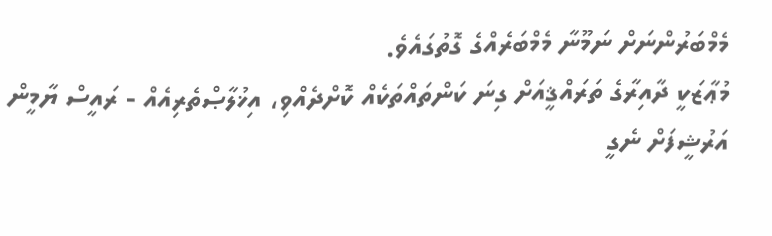މެމްބަރުންނަށް ނަމޫނާ މެމްބަރެއްގެ ގޮތުގައެވެ.
މުޢާޒަކީ ދާއިރާގެ ތަރައްޤީއަށް ގިނަ ކަންތައްތަކެއް ކޮށްދެއްވި، އިޚުލާޞްތެރިއެއް - ރައީސް ޔާމީން
އަރުޝީފަށް ނެގީ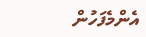އެންމެފަހުން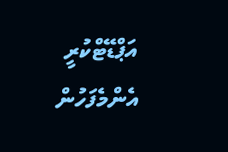އަޕްޑޭޓްކުރީ
އެންމެފަހުން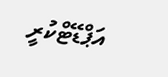އަޕްޑޭޓްކުރީ